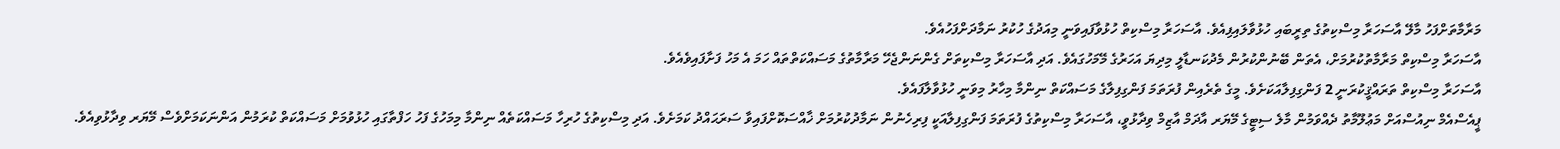މަރާމާތަށްފަހު މާލޭ އާސަހަރާ މިސްކިތުގެ ތިރީބައި ހުޅުވާލައިފިއެވެ. އާސަހަރާ މިސްކިތް ހުޅުވާފައިވަނީ މިއަދުގެ ހުކުރު ނަމާދަށްފަހުއެވެ.
އާސަހަރާ މިސްކިތް މަރާމާތުކުރުމަށް، އެތަން ބޭނުންކުރުން މެދުކަނޑާލީ މިދިޔަ އަހަރުގެ މޭމަހުގައެވެ. އަދި އާސަހަރާ މިސްކިތަށް ގެންނަންޖެހޭ މަރާމާތުގެ މަސައްކަތްތައް ހަމަ އެ މަހު ފަށާފައިވެއެވެ.
އާސަހަރާ މިސްކިތް ތަރައްޤީކުރަނީ 2 ފަންގިފިލާއަކަށެވެ. މީގެ ތެރެއިން ފުރަތަމަ ފަންގިފިލާގެ މަސައްކަތް ނިންމާ މިހާރު މިވަނީ ހުޅުވާލާފައެވެ.
ޕީއެސްއެމް ނިއުސްއަށް މަޢުލޫމާތު ދެއްވަމުން މާލެ ސިޓީގެ މޭޔަރ އާދަމް އާޒިމް ވިދާޅުވީ، އާސަހަރާ މިސްކިތުގެ ފުރަތަމަ ފަންގިފިލާއަކީ ފިރިހެނުން ނަމާދުކުރުމަށް ޚާއްސަކޮށްފައިވާ ސަރަޙައްދު ކަމަށެވެ. އަދި މިސްކިތުގެ ހުރިހާ މަސައްކަތެއް ނިންމާ މިމަހުގެ ފަހު ހަފްތާގައި ހުޅުވުމަށް މަސައްކަތް ކުރަމުން އަންނަކަމަށްވެސް މޭޔަރ ވިދާޅުވިއެވެ.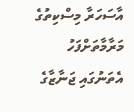އާސަހަރާ މިސްކިތުގެ މަރާމާތަށްފަހު އެތަނުގައި ޖަނާޒާގެ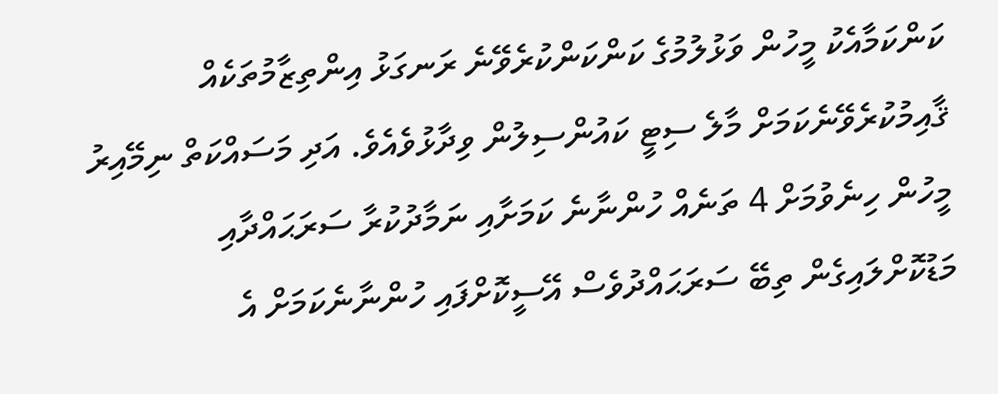ކަންކަމާއެކު މީހުން ވަޅުލުމުގެ ކަންކަންކުރެވޭނެ ރަނގަޅު އިންތިޒާމުތަކެއް ޤާއިމުކުރެވޭނެކަމަށް މާލެ ސިޓީ ކައުންސިލުން ވިދާޅުވެއެވެ. އަދި މަސައްކަތް ނިމޭއިރު މީހުން ހިނެވުމަށް 4 ތަނެއް ހުންނާނެ ކަމަށާއި ނަމާދުކުރާ ސަރަޙައްދާއި މަޑުކޮށްލައިގެން ތިބޭ ސަރަޙައްދުވެސް އޭސީކޮށްފައި ހުންނާނެކަމަށް އެ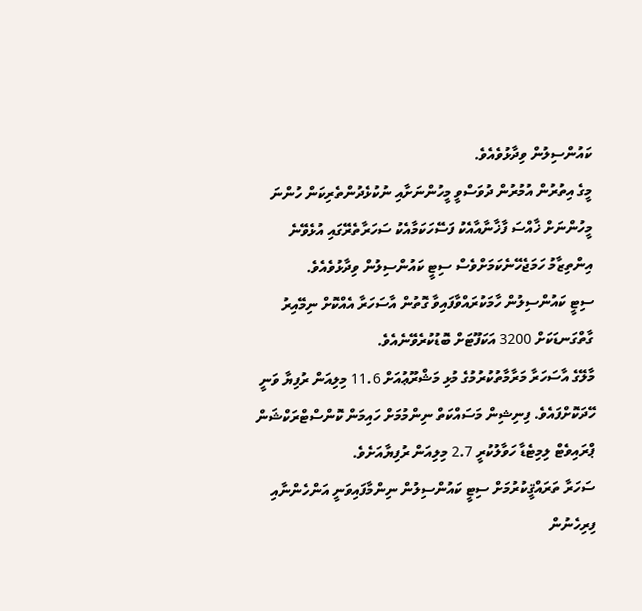ކައުންސިލުން ވިދާޅުވެއެވެ.
މީގެ އިތުރުން އުމުރުން ދުވަސްވީ މީހުންނަށާއި ނުކުޅެދުންތެރިކަން ހުންނަ މީހުންނަށް ޚާއްސަ ފާޚާނާއާއެކު ފަސޭހަކަމާއެކު ސަހަރާތެރޭގައި އުޅެވޭނެ އިންތިޒާމު ހަމަޖެހޭނެކަމަށްވެސް ސިޓީ ކައުންސިލުން ވިދާޅުވެއެވެ.
ސިޓީ ކައުންސިލުން ހާމަކުރައްވާފައިވާ ގޮތުން އާސަހަރާ އެއްކޮށް ނިމޭއިރު ގާތްގަނޑަކަށް 3200 އަކަފޫޓަށް ބޮޑުކުރެވޭނެއެވެ.
މާލޭގެ އާސަހަރާ މަރާމާތުކުރުމުގެ މުޅި މަޝްރޫޢުއަށް 11.6 މިލިއަން ރުފިޔާ ވަނީ ހޭދަކޮށްފައެވެ. ފިނިޝިން މަސައްކަތް ނިންމުމަށް ހައިމަން ކޮންސްޓްރަކްޝަން ޕްރައިވެޓް ލިމިޓެޑާ ހަވާލުކުރީ 2.7 މިލިއަން ރުފިޔާއަށެވެ.
ސަހަރާ ތަރައްޤީކުރުމަށް ސިޓީ ކައުންސިލުން ނިންމާފައިވަނީ އަންހެންނާއި ފިރިހެނުން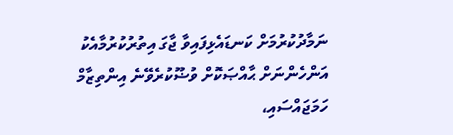ނަމާދުކުރުމަށް ކަނޑައެޅިފައިވާ ޖާގަ އިތުރުކުރުމާއެކު އަންހެންނަށް ޙާއްޞަކޮށް ވުޟޫކުރެވޭނެ އިންތިޒާމް ހަމަޖައްސައި،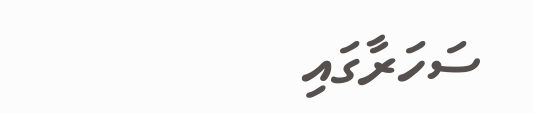ސަހަރާގައި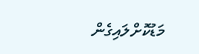މަޑުކޮށްލައިގެން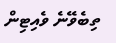ތިބެވޭނެ ވެއިޓިން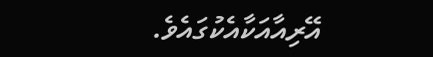އޭރިއާއަކާއެކުގައެވެ.